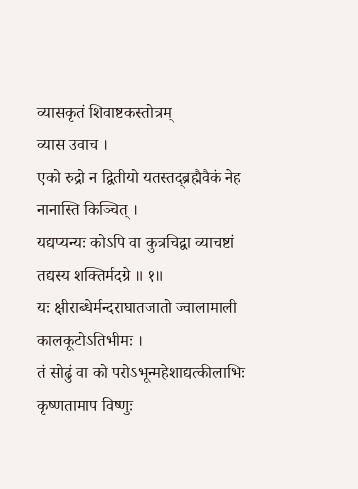व्यासकृतं शिवाष्टकस्तोत्रम्
व्यास उवाच ।
एको रुद्रो न द्वितीयो यतस्तद्ब्रह्मैवैकं नेह नानास्ति किञ्चित् ।
यद्यप्यन्यः कोऽपि वा कुत्रचिद्वा व्याचष्टां तद्यस्य शक्तिर्मदग्रे ॥ १॥
यः क्षीराब्धेर्मन्दराघातजातो ज्वालामाली कालकूटोऽतिभीमः ।
तं सोढुं वा को परोऽभून्महेशाद्यत्कीलाभिः कृष्णतामाप विष्णुः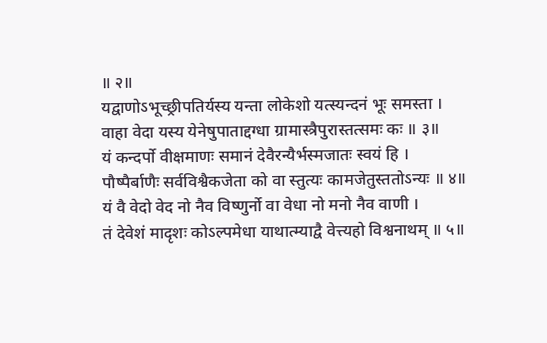॥ २॥
यद्वाणोऽभूच्छ्रीपतिर्यस्य यन्ता लोकेशो यत्स्यन्दनं भूः समस्ता ।
वाहा वेदा यस्य येनेषुपाताद्दग्धा ग्रामास्त्रैपुरास्तत्समः कः ॥ ३॥
यं कन्दर्पो वीक्षमाणः समानं देवैरन्यैर्भस्मजातः स्वयं हि ।
पौष्पैर्बाणैः सर्वविश्वैकजेता को वा स्तुत्यः कामजेतुस्ततोऽन्यः ॥ ४॥
यं वै वेदो वेद नो नैव विष्णुर्नो वा वेधा नो मनो नैव वाणी ।
तं देवेशं मादृशः कोऽल्पमेधा याथात्म्याद्वै वेत्त्यहो विश्वनाथम् ॥ ५॥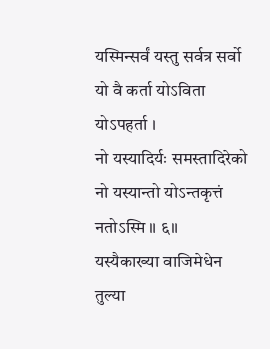यस्मिन्सर्वं यस्तु सर्वत्र सर्वो यो वै कर्ता योऽविता योऽपहर्ता ।
नो यस्यादिर्यः समस्तादिरेको नो यस्यान्तो योऽन्तकृत्तं नतोऽस्मि ॥ ६॥
यस्यैकाख्या वाजिमेधेन तुल्या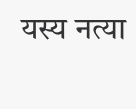यस्य नत्या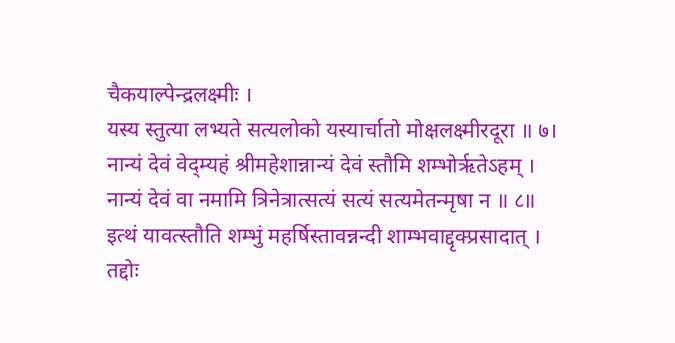चैकयाल्पेन्द्रलक्ष्मीः ।
यस्य स्तुत्या लभ्यते सत्यलोको यस्यार्चातो मोक्षलक्ष्मीरदूरा ॥ ७।
नान्यं देवं वेद्म्यहं श्रीमहेशान्नान्यं देवं स्तौमि शम्भोरृतेऽहम् ।
नान्यं देवं वा नमामि त्रिनेत्रात्सत्यं सत्यं सत्यमेतन्मृषा न ॥ ८॥
इत्थं यावत्स्तौति शम्भुं महर्षिस्तावन्नन्दी शाम्भवाद्दृक्प्रसादात् ।
तद्दोः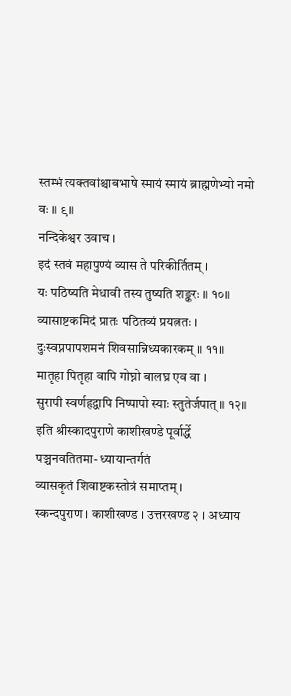स्तम्भं त्यक्तवांश्चाबभाषे स्मायं स्मायं ब्राह्मणेभ्यो नमो वः ॥ ९॥
नन्दिकेश्वर उवाच ।
इदं स्तवं महापुण्यं व्यास ते परिकीर्तितम् ।
यः पठिष्यति मेधावी तस्य तुष्यति शङ्करः ॥ १०॥
व्यासाष्टकमिदं प्रातः पठितव्यं प्रयत्नतः ।
दुःस्वप्नपापशमनं शिवसान्निध्यकारकम् ॥ ११॥
मातृहा पितृहा वापि गोघ्नो बालघ्र एव वा ।
सुरापी स्वर्णहृद्वापि निष्पापो स्याः स्तुतेर्जपात् ॥ १२॥
इति श्रीस्कादपुराणे काशीखण्डे पूर्वार्द्धे पञ्चनवतितमा- ध्यायान्तर्गतं
व्यासकृतं शिवाष्टकस्तोत्रं समाप्तम् ।
स्कन्दपुराण । काशीखण्ड । उत्तरखण्ड २ । अध्याय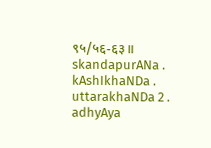९५/५६-६३॥
skandapurANa . kAshIkhaNDa . uttarakhaNDa 2 . adhyAya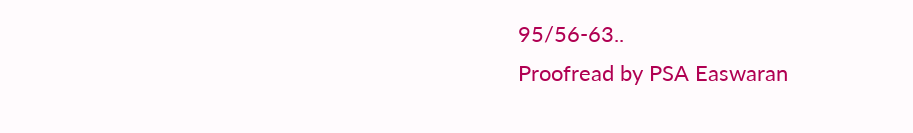95/56-63..
Proofread by PSA Easwaran